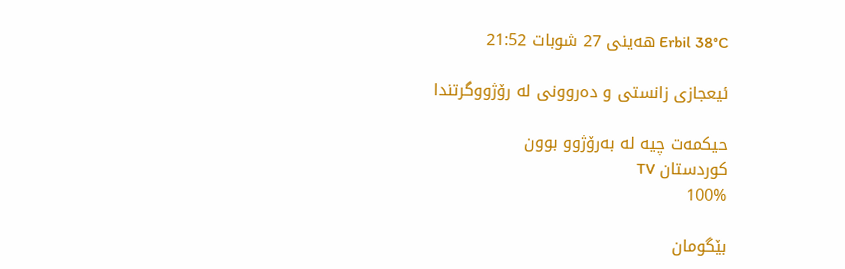Erbil 38°C ھەینی 27 شوبات 21:52

ئیعجازی‌ زانستی‌ و ده‌روونی‌ له‌ رۆژووگرتندا

حیكمه‌ت چیه‌ له‌ به‌رۆژوو بوون
کوردستان TV
100%

بێگومان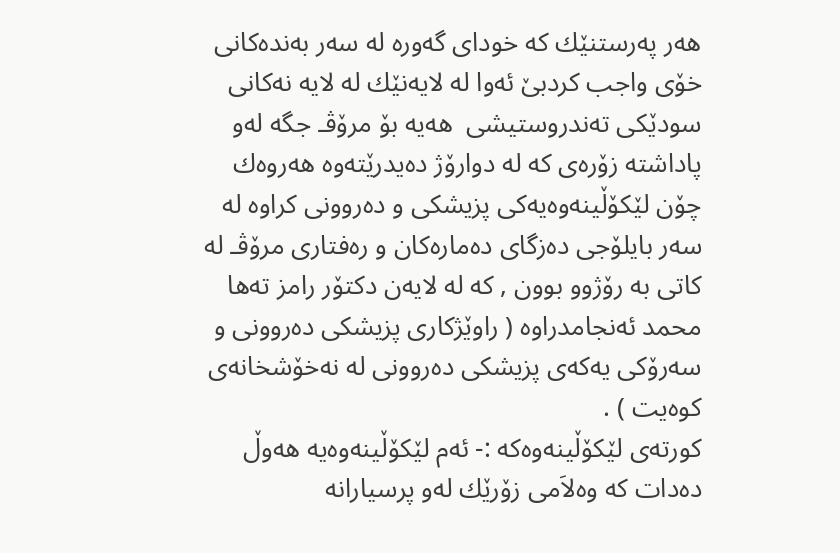هه‌ر په‌رستنێك كه‌ خودای‌ گه‌وره‌ له‌ سه‌ر به‌نده‌كانی‌ خۆی‌ واجب كردبێ‌ ئه‌وا له‌ لایه‌نێك له‌ لایه‌ نه‌كانی‌ سودێكی‌ ته‌ندروستیشی‌  هه‌یه‌ بۆ مرۆڤـ جگه‌ له‌و پاداشته‌ زۆره‌ی‌ كه‌ له‌ دوارۆژ ده‌یدرێته‌وه‌ هه‌روه‌ك چۆن لێكۆڵینه‌وه‌یه‌كی‌ پزیشكی‌ و ده‌روونی كراوه‌ له‌ سه‌ر بایلۆجی‌ ده‌زگای‌ ده‌ماره‌كان و ره‌فتاری‌ مرۆڤـ له‌ كاتی‌ به‌ رۆژوو بوون , كه‌ له‌ لایه‌ن دكتۆر رامز ته‌ها محمد ئه‌نجامدراوه‌ ( راوێژكاری‌ پزیشكی‌ ده‌روونی‌ و سه‌رۆكی‌ یه‌كه‌ی‌ پزیشكی‌ ده‌روونی‌ له‌ نه‌خۆشخانه‌ی‌ كوه‌یت ) .
كورته‌ی‌ لێكۆڵینه‌وه‌كه‌ :- ئه‌م لێكۆڵینه‌وه‌یه‌ هه‌وڵ ده‌دات كه‌ وه‌لاَمی‌ زۆرێك له‌و پرسیارانه‌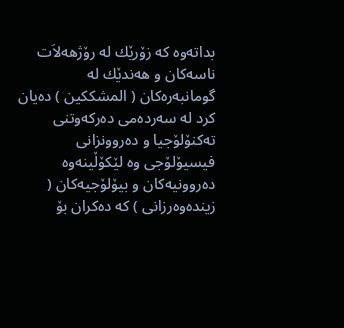بداته‌وه‌ كه‌ زۆرێك له‌ رۆژهه‌لاَت ناسه‌كان و هه‌ندێك له‌ گومانبه‌ره‌كان ( المشككین ) ده‌یان كرد له‌ سه‌رده‌می‌ ده‌ركه‌وتنی‌ ته‌كنۆلۆجیا و ده‌روونزانی‌ فیسیۆلۆجی‌ وه‌ لێكۆڵینه‌وه‌ ده‌روونیه‌كان و بیۆلۆجیه‌كان ( زینده‌وه‌رزانی‌ ) كه‌ ده‌كران بۆ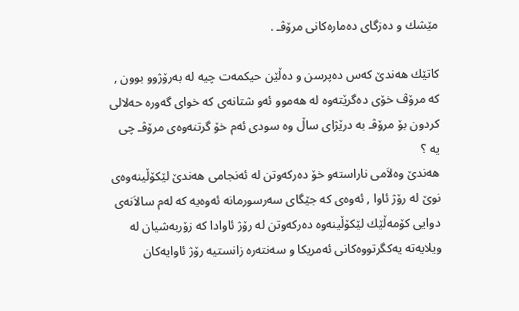مێشك و ده‌زگای‌ ده‌ماره‌كانی‌ مرۆڤـ .

كاتێك هه‌ندێ‌ كه‌س ده‌پرسن و ده‌ڵێن حیكمه‌ت چیه‌ له‌ به‌رۆژوو بوون , كه‌ مرۆڤ خۆی‌ ده‌گرێته‌وه‌ له‌ هه‌موو ئه‌و شتانه‌ی‌ كه‌ خوای‌ گه‌وره‌ حه‌لالی‌ كردون بۆ مرۆڤـ به‌ درێژای‌ ساڵ وه‌ سودی‌ ئه‌م خۆ گرتنه‌وه‌ی مرۆڤـ چی‌ یه‌ ؟
هه‌ندێ‌ وه‌لاَمی‌ ناراسته‌و خۆ ده‌ركه‌وتن له‌ ئه‌نجامی‌ هه‌ندێ‌ لێكۆڵینه‌وه‌ی‌ نوێ‌ له‌ رۆژ ئاوا , ئه‌وه‌ی‌ كه‌ جێگای‌ سه‌رسورمانه‌ ئه‌وه‌یه‌ كه‌ له‌م سالاَنه‌ی‌ دوایی‌ كۆمه‌ڵێك لێكۆڵینه‌وه‌ ده‌ركه‌وتن له‌ رۆژ ئاوادا كه‌ زۆربه‌شیان له‌ ویلایه‌ته‌ یه‌كگرتووه‌كانی‌ ئه‌مریكا و سه‌نته‌ره‌ زانستیه‌ رۆژ ئاوایه‌كان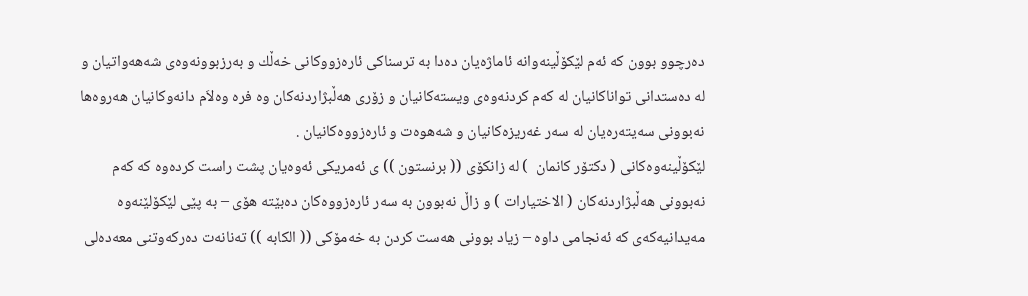ده‌رچوو بوون كه‌ ئه‌م لێكۆڵینه‌وانه‌ ئاماژه‌یان ده‌دا به‌ ترسناكی‌ ئاره‌زووكانی‌ خه‌ڵك و به‌رزبوونه‌وه‌ی‌ شه‌هه‌واتیان و له‌ ده‌ستدانی‌ تواناكانیان له‌ كه‌م كردنه‌وه‌ی‌ ویسته‌كانیان و زۆری‌ هه‌ڵبژاردنه‌كان وه‌ فره‌ وه‌لاَم دانه‌وكانیان هه‌روه‌ها نه‌بوونی‌ سه‌یته‌ره‌یان له‌ سه‌ر غه‌ریزه‌كانیان و شه‌هوه‌ت و ئاره‌زووه‌كانیان .
لێكۆڵینه‌وه‌كانی‌ ( دكتۆر كانمان  ) له‌ زانكۆی‌ (( برنستون )) ی‌ ئه‌مریكی‌ ئه‌وه‌یان پشت راست كرده‌وه‌ كه‌ كه‌م نه‌بوونی‌ هه‌ڵبژاردنه‌كان ( الاختیارات ) و زاڵ نه‌بوون به‌ سه‌ر ئاره‌زووه‌كان ده‌بێته‌ هۆی‌ – به‌ پێی‌ لێكۆلێنه‌وه‌ مه‌یدانیه‌كه‌ی‌ كه‌ ئه‌نجامی‌ داوه‌ – زیاد بوونی‌ هه‌ست كردن به‌ خه‌مۆكی‌ (( الكابه‌ )) ته‌نانه‌ت ده‌ركه‌وتنی‌ معه‌ده‌لی‌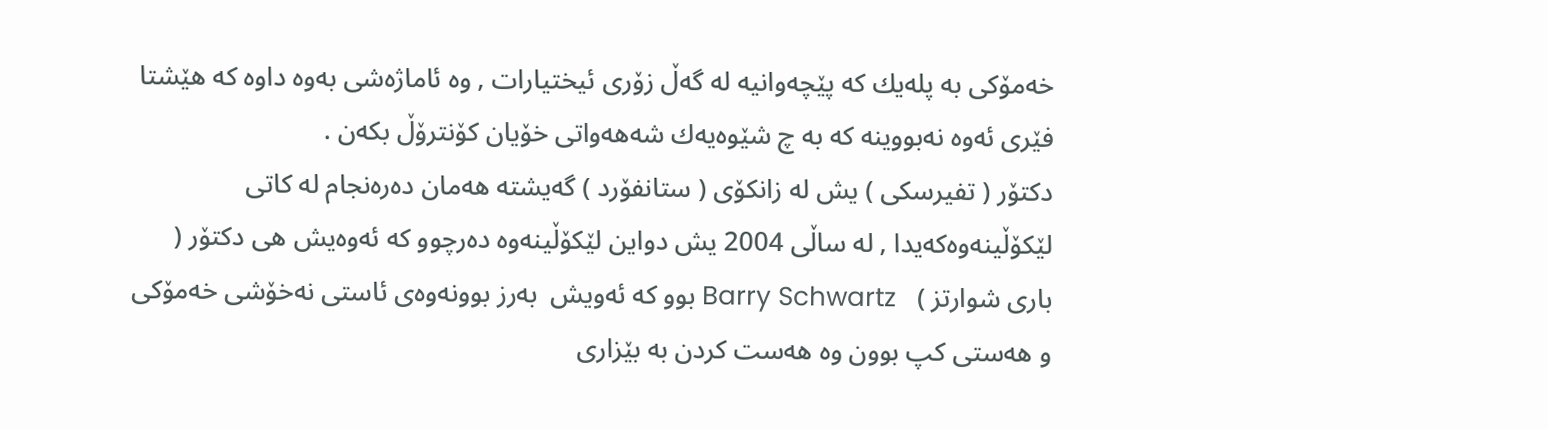خه‌مۆكی‌ به‌ پله‌یك كه‌ پێچه‌وانیه‌ له‌ گه‌ڵ زۆری‌ ئیختیارات , وه‌ ئاماژه‌شی‌ به‌وه‌ داوه‌ كه‌ هێشتا فێری‌ ئه‌وه‌ نه‌بووینه‌ كه‌ به‌ چ شێوه‌یه‌ك شه‌هه‌واتی‌ خۆیان كۆنترۆڵ بكه‌ن .
دكتۆر ( تفیرسكی‌ ) یش له‌ زانكۆی‌ ( ستانفۆرد ) گه‌یشته‌ هه‌مان ده‌ره‌نجام له‌ كاتی‌ لێكۆڵینه‌وه‌كه‌یدا , له‌ ساڵی‌ 2004 یش دواین لێكۆڵینه‌وه‌ ده‌رچوو كه‌ ئه‌وه‌یش هی‌ دكتۆر ( باری‌ شوارتز )   Barry Schwartz بوو كه‌ ئه‌ویش  به‌رز بوونه‌وه‌ی‌ ئاستی‌ نه‌خۆشی‌ خه‌مۆكی‌ و هه‌ستی‌ كپ بوون وه‌ هه‌ست كردن به‌ بێزاری‌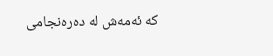كه‌ ئه‌مه‌ش له‌ ده‌ره‌نجامی‌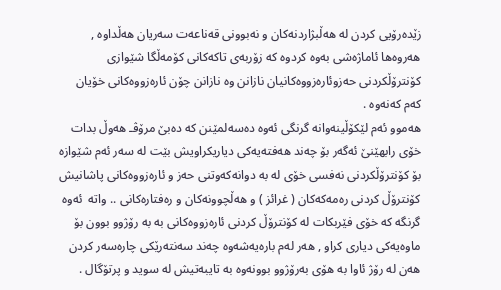زێده‌رۆیی‌ كردن له‌ هه‌ڵبژاردنه‌كان و نه‌بوونی‌ قه‌ناعه‌ت سه‌ریان هه‌ڵداوه‌ , هه‌روه‌ها ئاماژه‌شی‌ به‌وه‌ كردوه‌ كه‌ زۆربه‌ی‌ تاكه‌كانی‌ كۆمه‌ڵگا شێوازی‌ كۆنترۆڵكردنی‌ حه‌زوئاره‌زووه‌كانیان نازانن وه‌ نازانن چۆن ئاره‌زووه‌كانی‌ خۆیان كه‌م كه‌نه‌وه‌ .
هه‌موو ئه‌م لێكۆڵینه‌وانه‌ گرنگی‌ ئه‌وه‌ ده‌سه‌لمێنن كه‌ ده‌بێ‌ مرۆڤـ هه‌وڵ بدات خۆی‌ رابهێنێ‌ ئه‌گه‌ر بۆ چه‌ند هه‌فته‌یه‌كی دیاریكراویش بێت له‌ سه‌ر ئه‌م شێوازه‌ بۆ كۆنترۆڵكردنی‌ نه‌فسی‌ خۆی‌ له‌ به‌ دوانه‌كه‌وتنی‌ حه‌ز و ئاره‌زووه‌كانی‌ پاشانیش كۆنترۆڵ كردنی‌ ره‌مه‌كه‌كان ( غرائز ) و هه‌ڵچوونه‌كان و ره‌فتاره‌كانی‌ .. واته‌  ئه‌وه‌ گرنگه‌ كه‌ خۆی‌ فێربكات له‌ كۆنترۆڵ كردنی‌ ئاره‌زووه‌كانی‌ به‌ به‌ رۆژوو بوون بۆ ماوه‌یه‌كی‌ دیاری‌ كراو , هه‌ر له‌م باره‌یه‌شه‌وه‌ چه‌ند سه‌نته‌رێكی‌ چاره‌سه‌ر كردن هه‌ن له‌ رۆژ ئاوا به‌ هۆی‌ به‌رۆژوو بوونه‌وه‌ به‌ تایبه‌تیش له‌ سوید و پرتۆگال .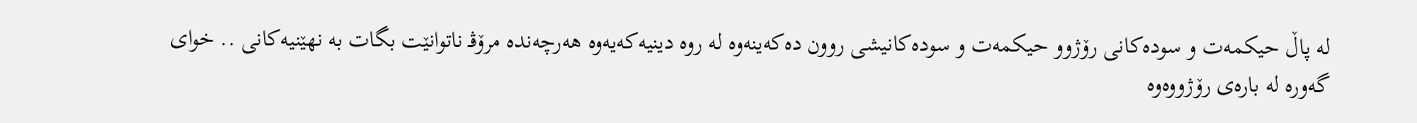له‌ پاڵ حیكمه‌ت و سوده‌كانی‌ رۆژوو حیكمه‌ت و سوده‌كانیشی‌ روون ده‌كه‌ینه‌وه‌ له‌ روه‌ دینیه‌كه‌یه‌وه‌ هه‌رچه‌نده‌ مرۆڤـ ناتوانێت بگات به‌ نهێنیه‌كانی‌ .. خوای‌ گه‌وره‌ له‌ باره‌ی‌ رۆژووه‌وه‌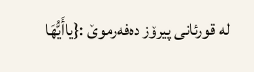له‌ قورئانی‌ پیرۆز ده‌فه‌رموێ‌ :{ياأَیُّهَا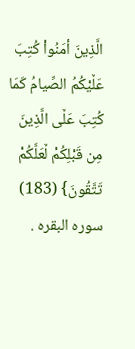الَّذِینَ أمَنُواْ كُتِبَ عَڵیْكُمُ الصِّيامُ كَمَا كُتِبَ عَڵی‌ الَّذِینَ مِن قَبْلِكُمْ ڵعَلَّكُمْ تَتَّقُونَ} (183) سوره‌ البقره‌ .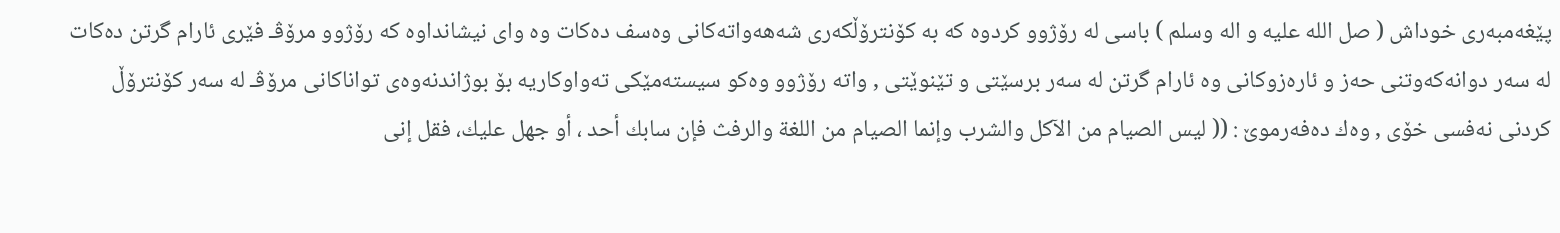پێغه‌مبه‌ری‌ خوداش ( صل الله علیه و اله وسلم ) باسی‌ له‌ رۆژوو كردوه‌ كه‌ به‌ كۆنترۆڵكه‌ری‌ شه‌هه‌واته‌كانی‌ وه‌سف ده‌كات وه‌ وای نیشانداوه‌ كه‌ رۆژوو مرۆڤـ فێری‌ ئارام گرتن ده‌كات له‌ سه‌ر دوانه‌كه‌وتنی‌ حه‌ز و ئاره‌زوكانی‌ وه‌ ئارام گرتن له‌ سه‌ر برسێتی‌ و تێنوێتی‌ , واته‌ رۆژوو وه‌كو سیسته‌مێكی‌ ته‌واوكاریه‌ بۆ بوژاندنه‌وه‌ی‌ تواناكانی‌ مرۆڤـ له‌ سه‌ر كۆنترۆڵ كردنی‌ نه‌فسی‌ خۆی‌ , وه‌ك ده‌فه‌رموێ‌ : (( لیس الصیام من الآكل والشرب وإنما الصیام من اللغة والرفث فإن سابك أحد ، أو جهل علیك، فقل إنی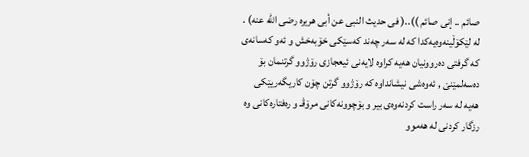صائم .. إنی صائم ))..( فی حدیث النبی عن أبی هریره‌ رضی الله عنه) . له‌ لێكۆڵینه‌وه‌یه‌كدا كه‌ له‌ سه‌ر چه‌ند كه‌سێكی‌ خۆبه‌خش و ئه‌و كه‌سانه‌ی‌ كه‌ گرفتی‌ ده‌روونیان هه‌یه‌ كراوه‌ لایه‌نی‌ ئیعجازی‌ رۆژوو گرتنمان بۆ ده‌سه‌لمێنێ‌ , ئه‌وه‌شی‌ نیشانداوه‌ كه‌ رۆژوو گرتن چۆن كاریگه‌ریێكی‌ هه‌یه‌ له‌ سه‌ر راست كردنه‌وه‌ی‌ بیر و بۆچوونه‌كانی‌ مرۆڤـ و ره‌فتاره‌كانی‌ وه‌ رزگار كردنی‌ له‌ هه‌موو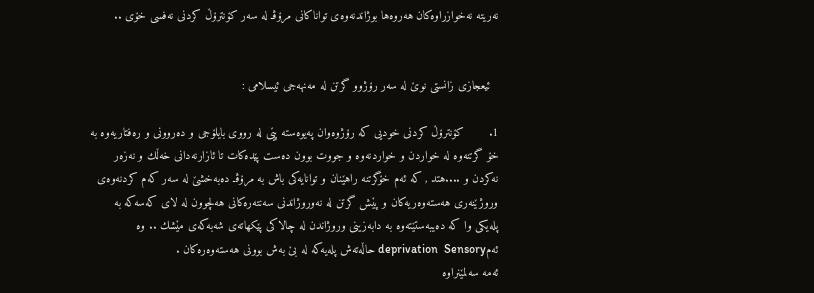نه‌ریته‌ نه‌خوازراوه‌كان هه‌روه‌ها بوژاندنه‌وه‌ی‌ تواناكانی‌ مرۆڤـ له‌ سه‌ر كۆنترۆڵ كردنی‌ نه‌فسی‌ خۆی‌ ..


  ئیعجازی‌ زانستی‌ نوێ‌ له‌ سه‌ر رۆژوو گرتن له‌ مه‌نهه‌جی‌ ئیسلامی :

1.       كۆنترۆڵ كردنی‌ خودیی‌ كه‌ رۆژوه‌وان په‌یوه‌سته‌ پێی‌ له‌ رووی‌ بایلۆجی‌ و ده‌روونی‌ و ره‌فتاریه‌وه‌ به‌ خۆ گرتنه‌وه‌ له‌ خواردن و خواردنه‌وه‌ و جووت بوون ده‌ست پێده‌كات تا ئازارنه‌دانی‌ خه‌ڵك و نه‌زه‌ر نه‌كردن و ....هتد , كه‌ ئه‌م خۆگرتنه‌ راهێنان و توانایه‌كی‌ باش به‌ مرۆڤـ ده‌به‌خشێ‌ له‌ سه‌ر كه‌م كردنه‌وه‌ی‌ وروژێنه‌ری‌ هه‌سته‌وه‌ریه‌كان و پێش گرتن له‌ نه‌وروژاندنی‌ سه‌نته‌ره‌كانی‌ هه‌لچوون له‌ لای‌ كه‌سه‌كه‌ به‌ پله‌یكی وا كه‌ ده‌یبه‌ستێته‌وه‌ به‌ دابه‌زینی‌ وروژاندن له‌ چالاكی‌ پێكهاته‌ی‌ شه‌به‌كه‌ی‌ مێشك .. وه‌ ئه‌مdeprivation  Sensory حاڵه‌ته‌ش پله‌یه‌كه‌ له‌ بێ‌ به‌ش بوونی‌ هه‌سته‌وه‌ره‌كان .
ئه‌مه‌ سه‌لمێنراوه‌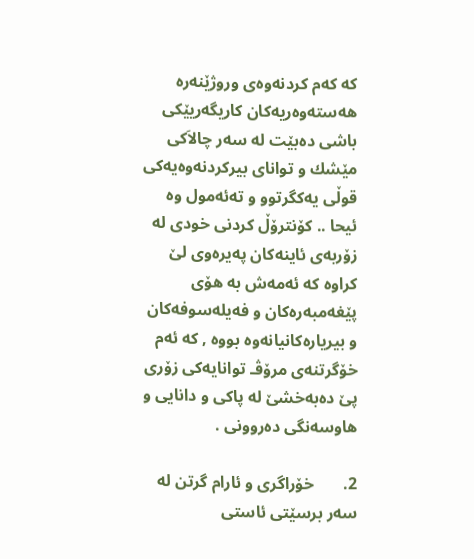كه‌ كه‌م كردنه‌وه‌ی‌ وروژێنه‌ره‌ هه‌سته‌وه‌ریه‌كان كاریگه‌ریێكی‌ باشی‌ ده‌بێت له‌ سه‌ر چالاَكی‌ مێشك و توانای‌ بیركردنه‌وه‌یه‌كی‌ قوڵی‌ یه‌كگرتوو و ته‌ئه‌مول وه‌ ئیحا .. كۆنترۆڵ كردنی‌ خودی‌ له‌ زۆربه‌ی‌ ئاینه‌كان په‌یره‌وی‌ لێ‌ كراوه‌ كه‌ ئه‌مه‌ش به‌ هۆی‌ پێغه‌مبه‌ره‌كان و فه‌یله‌سوفه‌كان و بیریاره‌كانیانه‌وه‌ بووه‌ , كه‌ ئه‌م خۆگرتنه‌ی‌ مرۆڤـ توانایه‌كی‌ زۆری‌ پێ ده‌به‌خشێ‌ له‌ پاكی‌ و دانایی‌ و هاوسه‌نگی‌ ده‌روونی‌ .

2.       خۆراگری‌ و ئارام گرتن له‌ سه‌ر برسێتی‌ ئاستی‌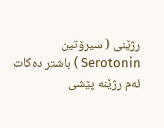رژێنی‌ ( سیرۆتین Serotonin ) باشتر ده‌كات ئه‌م رژێنه‌ پێشی‌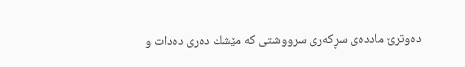ده‌وترێ‌ مادده‌ی‌ سڕكه‌ری‌ سرووشتی‌ كه‌ مێشك ده‌ری‌ ده‌دات و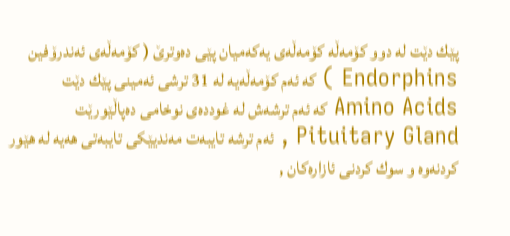پێك دێت له‌ دوو كۆمه‌ڵه‌ كۆمه‌ڵه‌ی‌ یه‌كه‌میان پێی‌ ده‌وترێ‌ ( كۆمه‌ڵه‌ی‌ ئه‌ندرۆفین Endorphins ) كه‌ ئه‌م كۆمه‌ڵه‌یه‌ له‌ 31 ترشی‌ ئه‌مینی‌ پێك دێت Amino Acids كه‌ ئه‌م ترشه‌ش له‌ غودده‌ی‌ نوخامی‌ ده‌پاڵێورێت Pituitary Gland , ئه‌م ترشه‌ تایبه‌ت مه‌ندیێكی‌ تایبه‌تی‌ هه‌یه‌ له‌ هێور كردنه‌وه‌ و سوك كردنی‌ ئازاره‌كان ,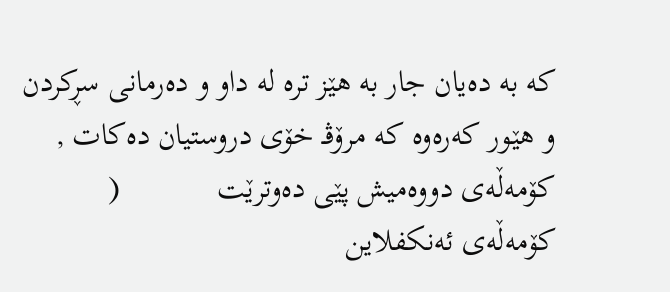كه‌ به‌ ده‌یان جار به‌ هێز تره‌ له‌ داو و ده‌رمانی‌ سڕكردن و هێور كه‌ره‌وه‌ كه‌ مرۆڤـ خۆی‌ دروستیان ده‌كات , كۆمه‌ڵه‌ی‌ دووه‌میش پێی‌ ده‌وترێت            ( كۆمه‌ڵه‌ی‌ ئه‌نكفلاین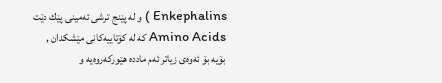Enkephalins ) و له‌ پێنج ترشی‌ ئه‌مینی‌ پێك دێت Amino Acids كه‌ له‌ كۆتاییه‌كانی‌ مێشكدان , بۆیه‌ بۆ ئه‌وه‌ی‌ زیاتر ئه‌م مادده‌ هێوركه‌روه‌یه‌ و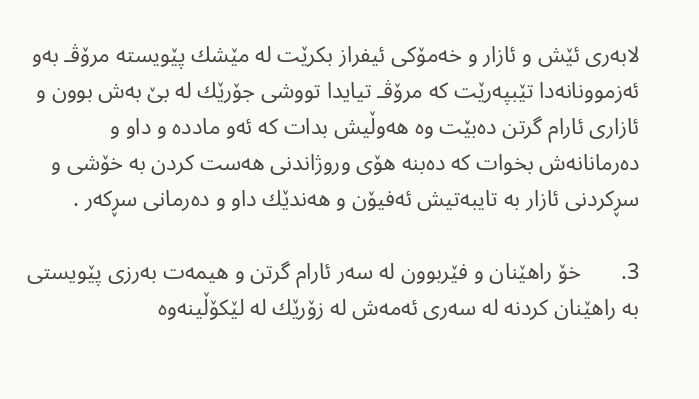لابه‌ری‌ ئێش و ئازار و خه‌مۆكی‌ ئیفراز بكرێت له‌ مێشك پێویسته‌ مرۆڤـ به‌و ئه‌زموونانه‌دا تێبپه‌رێت كه‌ مرۆڤـ تیایدا تووشی‌ جۆرێك له‌ بێ‌ به‌ش بوون و ئازاری‌ ئارام گرتن ده‌بێت وه‌ هه‌وڵیش بدات كه‌ ئه‌و مادده‌ و داو و ده‌رمانانه‌ش بخوات كه‌ ده‌بنه‌ هۆی‌ وروژاندنی‌ هه‌ست كردن به‌ خۆشی‌ و سڕكردنی‌ ئازار به‌ تایبه‌تیش ئه‌فیۆن و هه‌ندێك داو و ده‌رمانی‌ سڕكه‌ر .

3.       خۆ راهێنان و فێربوون له‌ سه‌ر ئارام گرتن و هیمه‌ت به‌رزی‌ پێویستی‌ به‌ راهێنان كردنه‌ له‌ سه‌ری‌ ئه‌مه‌ش له‌ زۆرێك له‌ لێكۆڵینه‌وه‌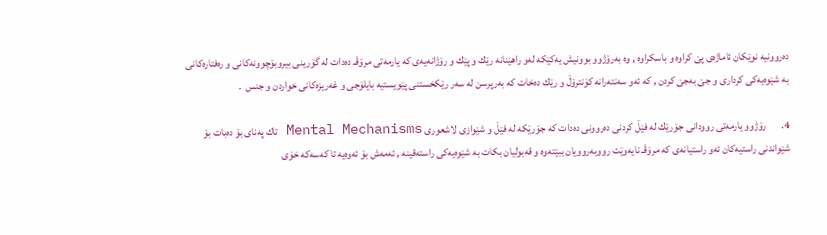ده‌روونیه‌ نوێكان ئاماژه‌ی‌ پێ كراوه‌ و باسكراوه‌ , وه‌ به‌رۆژوو بوونیش یه‌كێكه‌ له‌و راهێنانه‌ رێك و پێك و رۆژانه‌یه‌ی‌ كه‌ یارمه‌تی‌ مرۆڤـ ده‌دات له‌ گۆرینی‌ بیروبۆچوونه‌كانی‌ و ره‌فتاره‌كانی‌ به‌ شێوه‌یه‌كی‌ كرداری‌ و جێ‌ به‌جێ‌ كردن , كه‌ ئه‌و سه‌نته‌رانه‌ كۆنترۆڵ و رێك ده‌خات كه‌ به‌رپرسن له‌ سه‌ر رێكخستنی‌ پێویستیه‌ بایلۆجی‌ و غه‌ریزه‌كانی‌ خواردن و جنس  .

4.       رۆژوو یارمه‌تی‌ روودانی‌ جۆرێك له‌ فێڵ كردنی‌ ده‌روونی‌ ده‌دات كه‌ جۆرێكه‌ له‌ فێڵ و شێوازی‌ لاشعوری‌ Mental Mechanisms تاك په‌نای‌ بۆ ده‌بات بۆ شێواندنی‌ راستیه‌كان ئه‌و راستیانه‌ی‌ كه‌ مرۆڤـ نایه‌وێت رووبه‌روویان ببێته‌وه‌ و قه‌بولیان بكات به‌ شێوه‌یه‌كی‌ راسته‌قینه‌ , ئه‌مه‌ش بۆ ئه‌وه‌یه‌ تا كه‌سه‌كه‌ خۆی‌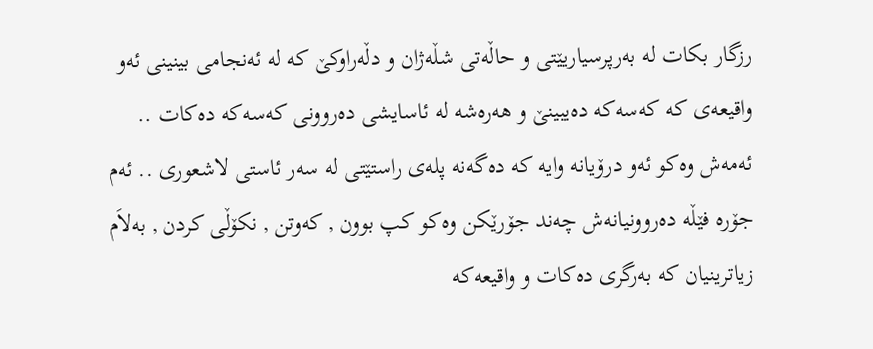رزگار بكات له‌ به‌رپرسیاریێتی و حاڵه‌تی‌ شڵه‌ژان و دڵه‌راوكێ‌ كه‌ له‌ ئه‌نجامی‌ بینینی‌ ئه‌و واقیعه‌ی‌ كه‌ كه‌سه‌كه‌ ده‌یبینێ‌ و هه‌ره‌شه‌ له‌ ئاسایشی‌ ده‌روونی‌ كه‌سه‌كه‌ ده‌كات .. ئه‌مه‌ش وه‌كو ئه‌و درۆیانه‌ وایه‌ كه‌ ده‌گه‌نه‌ پله‌ی‌ راستێتی‌ له‌ سه‌ر ئاستی‌ لاشعوری‌ .. ئه‌م جۆره‌ فێڵه‌ ده‌روونیانه‌ش چه‌ند جۆرێكن وه‌كو كپ بوون , كه‌وتن , نكۆڵی‌ كردن , به‌لاَم زیاترینیان كه‌ به‌رگری‌ ده‌كات و واقیعه‌كه‌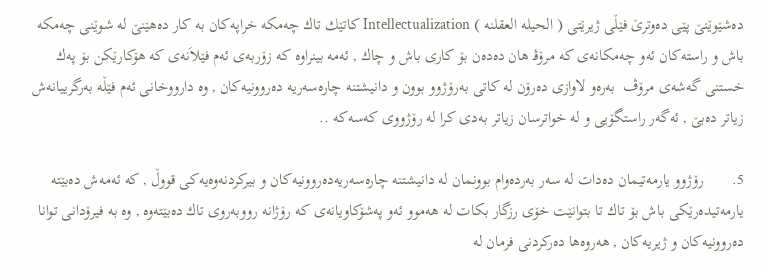ده‌شێوێنێ‌ پێی‌ ده‌وترێ‌ فێڵی‌ ژیرێتی‌ ( الحیله‌ العقلنه‌ ) Intellectualization كاتێك تاك چه‌مكه‌ خراپه‌كان به‌ كار ده‌هێنێ‌ له‌ شوێنی‌ چه‌مكه‌ باش و راسته‌كان ئه‌و چه‌مكانه‌ی‌ كه‌ مرۆڤـ هان ده‌ده‌ن بۆ كاری‌ باش و چاك , ئه‌مه‌ بینراوه‌ كه‌ زۆربه‌ی‌ ئه‌م فێلاَنه‌ی‌ كه‌ هۆكارێكن بۆ په‌ك خستنی‌ گه‌شه‌ی‌ مرۆڤ  به‌ره‌و لاوازی‌ ده‌رۆن له‌ كاتی‌ به‌رۆژوو بوون و دانیشتنه‌ چاره‌سه‌ریه‌ ده‌روونیه‌كان , وه‌ دارووخانی‌ ئه‌م فێڵه‌ به‌رگرییانه‌ش زیاتر ده‌بێ‌ , ئه‌گه‌ر راستگۆیی‌ و له‌ خواترسان زیاتر به‌دی‌ كرا له‌ رۆژووی‌ كه‌سه‌كه‌ ..

5.       رۆژوو یارمه‌تیمان ده‌دات له‌ سه‌ر به‌رده‌وام بوونمان له‌ دانیشتنه‌ چاره‌سه‌ریه‌ده‌روونیه‌كان و بیركردنه‌وه‌یه‌كی‌ قووڵ , كه‌ ئه‌مه‌ش ده‌بێته‌ یارمه‌تیده‌رێكی‌ باش بۆ تاك تا بتوانێت خۆی‌ رزگار بكات له‌ هه‌موو ئه‌و په‌شۆكاویانه‌ی‌ كه‌ رۆژانه‌ رووبه‌روی‌ تاك ده‌بێته‌وه‌ , وه‌ به‌ فیرۆدانی‌ توانا ده‌روونیه‌كان و ژیریه‌كان , هه‌روه‌ها ده‌ركردنی‌ فرمان له‌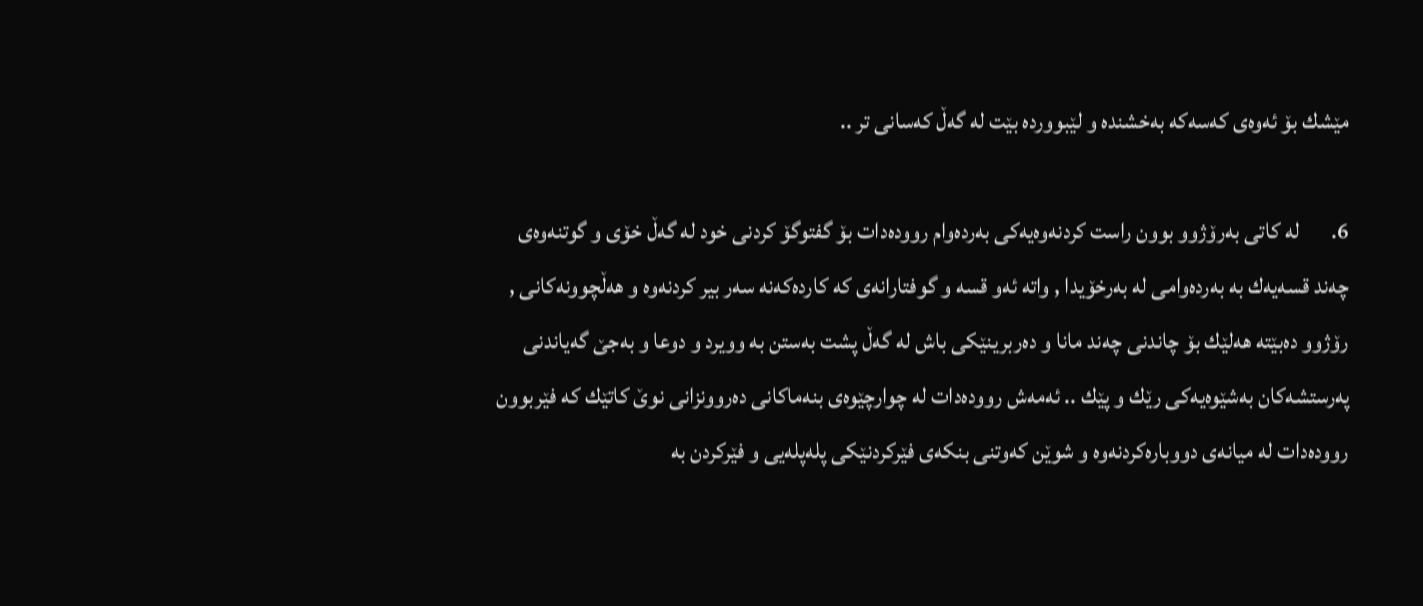مێشك بۆ ئه‌وه‌ی‌ كه‌سه‌كه‌ به‌خشنده‌ و لێبوورده‌ بێت له‌ گه‌ڵ كه‌سانی‌ تر ..

6.       له‌ كاتی‌ به‌رۆژوو بوون راست كردنه‌وه‌یه‌كی‌ به‌رده‌وام رووده‌دات بۆ گفتوگۆ كردنی‌ خود له‌ گه‌ڵ خۆی‌ و گوتنه‌وه‌ی‌ چه‌ند قسه‌یه‌ك به‌ به‌رده‌وامی‌ له‌ به‌رخۆیدا , واته‌ ئه‌و قسه‌ و گوفتارانه‌ی‌ كه‌ كارده‌كه‌نه‌ سه‌ر بیر كردنه‌وه‌ و هه‌ڵچوونه‌كانی‌ , رۆژوو ده‌بێته‌ هه‌لێك بۆ چاندنی‌ چه‌ند مانا و ده‌ربرینێكی‌ باش له‌ گه‌ڵ پشت به‌ستن به‌ وویرد و دوعا و به‌جێ گه‌یاندنی‌ په‌رستشه‌كان به‌شێوه‌یه‌كی‌ رێك و پێك .. ئه‌مه‌ش رووده‌دات له‌ چوارچێوه‌ی‌ بنه‌ماكانی‌ ده‌روونزانی‌ نوێ‌ كاتێك كه‌ فێربوون رووده‌دات له‌ میانه‌ی‌ دووباره‌كردنه‌وه‌ و شوێن كه‌وتنی‌ بنكه‌ی‌ فێركردنێكی‌ پله‌پله‌یی‌ و فێركردن به‌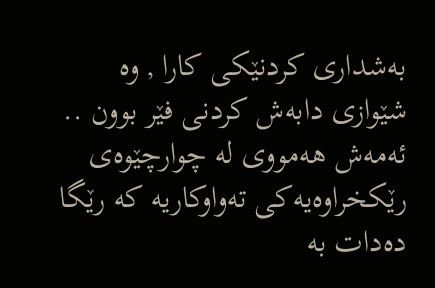به‌شداری‌ كردنێكی‌ كارا , وه‌ شێوازی‌ دابه‌ش كردنی‌ فێر بوون .. ئه‌مه‌ش هه‌مووی‌ له‌ چوارچێوه‌ی‌ رێكخراوه‌یه‌كی‌ ته‌واوكاریه‌ كه‌ رێگا ده‌دات به‌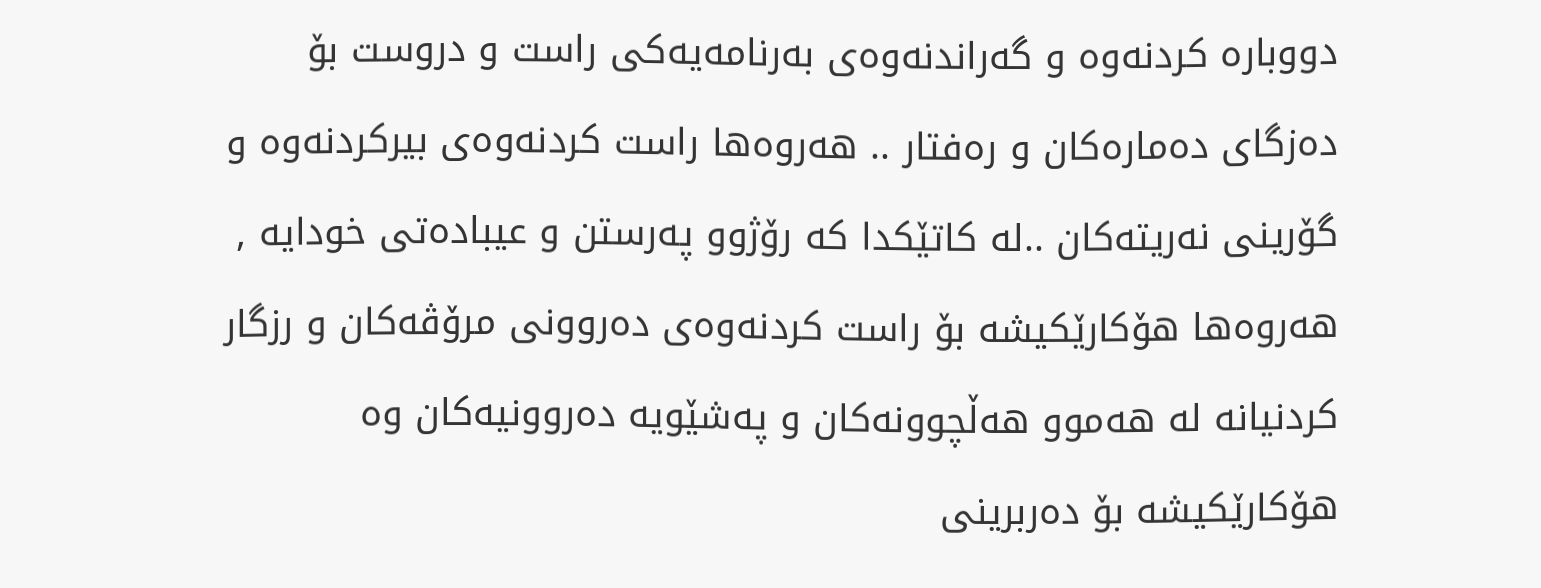دووباره‌ كردنه‌وه‌ و گه‌راندنه‌وه‌ی‌ به‌رنامه‌یه‌كی‌ راست و دروست بۆ ده‌زگای‌ ده‌ماره‌كان و ره‌فتار .. هه‌روه‌ها راست كردنه‌وه‌ی‌ بیركردنه‌وه‌ و گۆرینی‌ نه‌ریته‌كان ..له‌ كاتێكدا كه‌ رۆژوو په‌رستن و عیباده‌تی‌ خودایه‌ , هه‌روه‌ها هۆكارێكیشه‌ بۆ راست كردنه‌وه‌ی‌ ده‌روونی‌ مرۆڤه‌كان و رزگار كردنیانه‌ له‌ هه‌موو هه‌ڵچوونه‌كان و په‌شێویه‌ ده‌روونیه‌كان وه‌ هۆكارێكیشه‌ بۆ ده‌ربرینی‌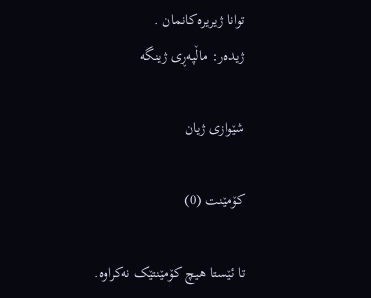توانا ژیریره‌كانمان .
ژیده‌ر: ماڵپه‌ڕی ژینگه‌

شێوازی ژیان

کۆمێنت (0)

تا ئێستا هیچ کۆمێنتێک نەکراوە.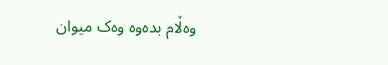وەڵام بدەوە وەک میوان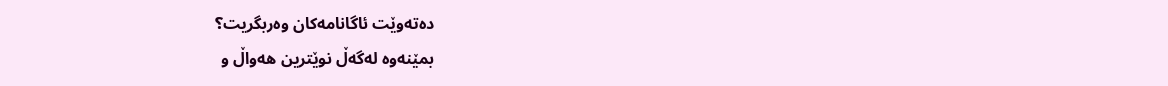دەتەوێت ئاگانامەکان وەربگریت؟
بمێنەوە لەگەڵ نوێترین هەواڵ و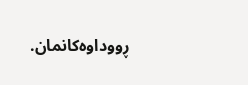ڕووداوەکانمان.